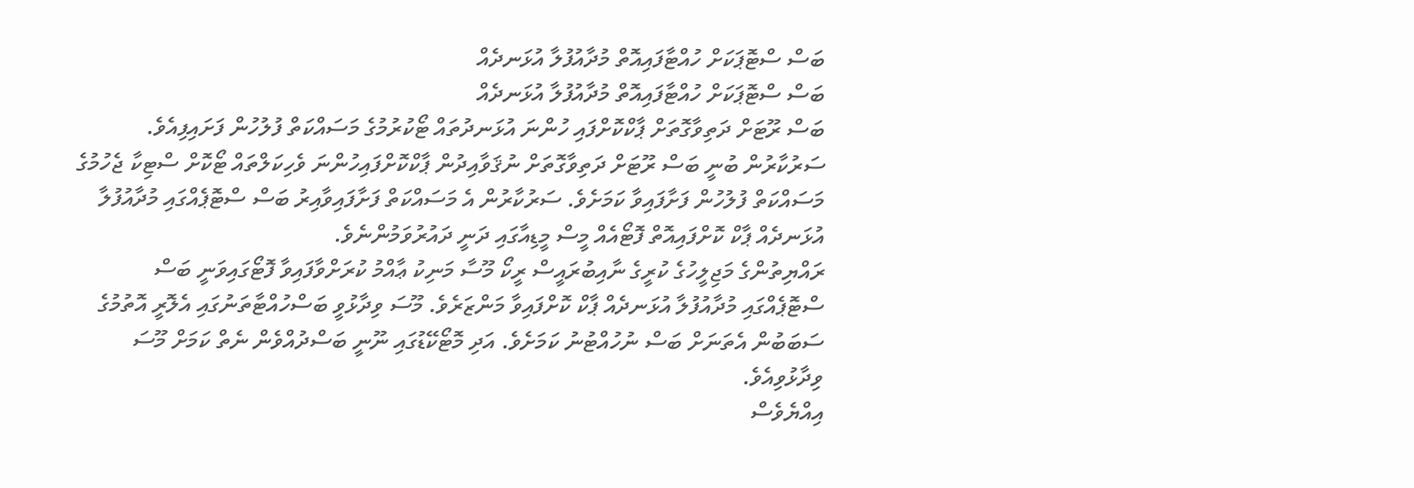ބަސް ސްޓޮޕަކަށް ހުއްޓާފައިއޮތް މުދާއުފުލާ އުޅަނދެއް
ބަސް ސްޓޮޕަކަށް ހުއްޓާފައިއޮތް މުދާއުފުލާ އުޅަނދެއް
ބަސް ރޫޓަށް ދަތިވާގޮތަށް ޕާކްކޮށްފައި ހުންނަ އުޅަނދުތައް ޓޯކުރުމުގެ މަސައްކަތް ފުލުހުން ފަށައިފިއެވެ.
ސަރުކާރުން ބުނީ ބަސް ރޫޓަށް ދަތިވާގޮތަށް ނުޤަވާއިދުން ޕާކްކޮށްފައިހުންނަ ވެހިކަލްތައް ޓޯކޮށް ސްޓިކާ ޖެހުމުގެ މަސައްކަތް ފުލުހުން ފަށާފައިވާ ކަމަށެވެ. ސަރުކާރުން އެ މަސައްކަތް ފަށާފައިވާއިރު ބަސް ސްޓޮޕެއްގައި މުދާއުފުލާ އުޅަނދެއް ޕާކް ކޮށްފައިއޮތް ފޮޓޯއެއް މީސް މީޑިއާގައި ދަނީ ދައުރުވަމުންނެވެ.
ރައްޔިތުންގެ މަޖިލީހުގެ ކުރީގެ ނާއިބުރައީސް ރީކޯ މޫސާ މަނިކު ޢާއްމު ކުރަށްވާފައިވާ ފޮޓޯގައިވަނީ ބަސް ސްޓޮޕެއްގައި މުދާއުފުލާ އުޅަނދެއް ޕާކް ކޮށްފައިވާ މަންޒަރެވެ. މޫސަ ވިދާޅުވީ ބަސްހުއްޓާތަނުގައި އެލޮރީ އޮތުމުގެ ސަބަބުން އެތަނަށް ބަސް ނުހުއްޓުނު ކަމަށެވެ. އަދި މޮޓޯކޭޑުގައި ނޫނީ ބަސްދުއްވެން ނެތް ކަމަށް މޫސަ ވިދާޅުވިއެވެ.
އިއްޔެވެސް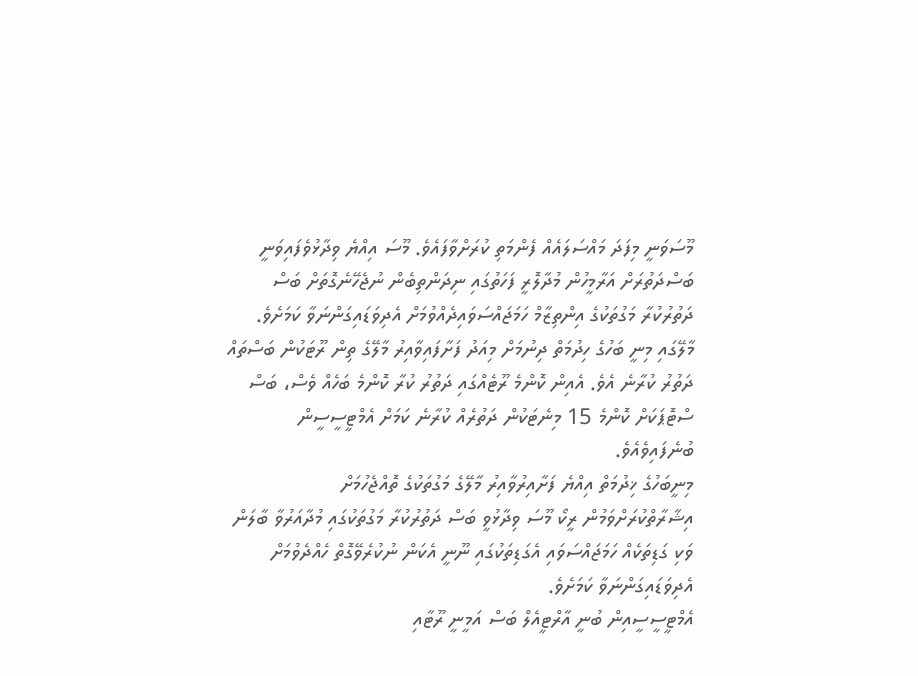މޫސަވަނީ މިފަދަ މައްސަލައެއް ފެންމަތި ކުރަށްވާފައެވެ. މޫސަ އިއްޔެ ވިދާޅުވެފައިވަނީ ބަސްދަތުރަށް އަރާމީހުން މުދާލޮރީ ފަހަތުގައި ނިދަންތިބެން ނުޖެހޭނެގޮތަށް ބަސް ދަތުރުކުރާ މަގުތަކުގެ އިންތިޒާމް ހަމަޖައްސަވައިދެއްވުމަށް އެދިވަޑައިގަންނަވާ ކަމަށެވެ.
މާލޭގައި މިނީ ބަހުގެ ހިދުމަތް ދިނުމަށް މިއަދު ފަށާފައިވާއިރު މާލޭގެ ތިން ރޫޓަކުން ބަސްތައް ދަތުރު ކުރާނެ އެވެ. އެއިން ކޮންމެ ރޫޓެއްގައި ދަތުރު ކުރާ ކޮންމެ ބަހެއް ވެސް، ބަސް ސްޓޮޕަކަށް ކޮންމެ 15 މިނެޓަކުން ދަތުރެއް ކުރާނެ ކަމަށް އެމްޓީސީސީން ބުނެފައިވެއެވެ.
މިނީބަހުގެ ޚިދުމަތް އިއްޔެ ފަށާއިރުވާއިރު މާލޭގެ މަގުތަކުގެ ތޮއްޖެހުމަށް އިޝާރާތްކުރަށްވަމުން ރީކޯ މޫސަ ވިދާޅުވީ ބަސް ދަތުރުކުރާ މަގުތަކުގައި މުދާއަރުވާ ބާލަން ވަކި ގަޑިތަކެއް ހަމަޖައްސަވައި އެގަޑިތަކުގައި ނޫނީ އެކަން ނުކުރެވޭގޮތް ހެއްދެވުމަށް އެދިވަޑައިގަންނަވާ ކަމަށެވެ.
އެމްޓީސީސީއިން ބުނީ އާރްޓީއެލް ބަސް އަމީނީ ރޫޓާއި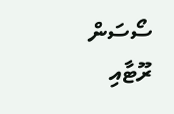ސޯސަން ރޫޓާއި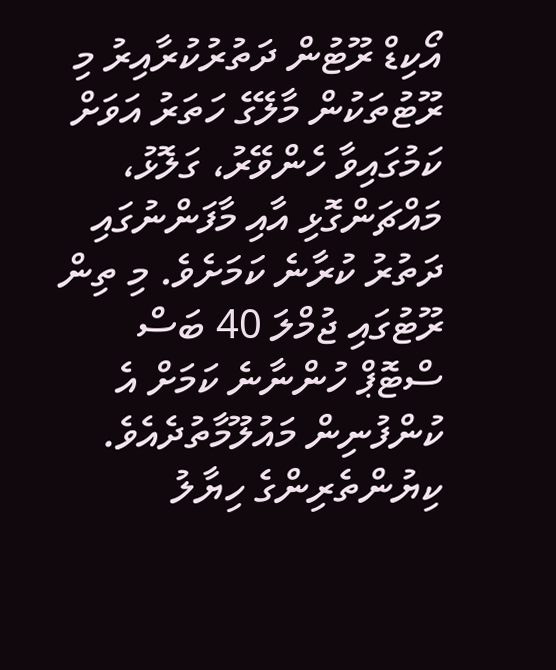އޯކިޑް ރޫޓުން ދަތުރުކުރާއިރު މި ރޫޓުތަކުން މާލޭގެ ހަތަރު އަވަށް ކަމުގައިވާ ހެންވޭރު، ގަލޮޅު، މައްޗަންގޮޅި އާއި މާފަންނުގައި ދަތުރު ކުރާނެ ކަމަށެވެ. މި ތިން ރޫޓުގައި ޖުމްލަ 40 ބަސް ސްޓޮޕް ހުންނާނެ ކަމަށް އެ ކުންފުނިން މައުލޫމާތުދެއެވެ.
ކިޔުންތެރިންގެ ހިޔާލު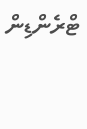ޓްރެންޑިން